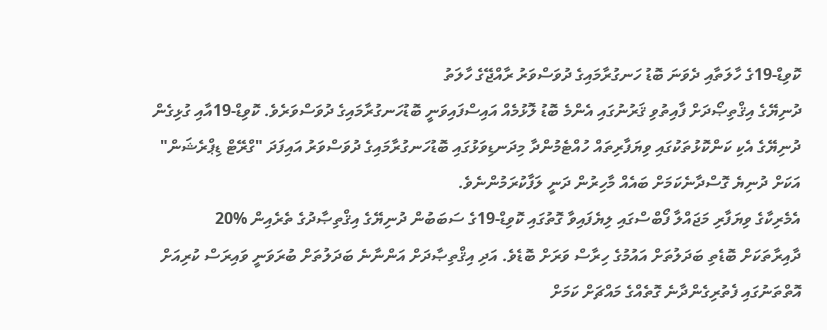ކޮވިޑް-19ގެ ހާލަތާއި ދެވަނަ ބޮޑު ހަނގުރާމައިގެ ދުވަސްވަރު ރާއްޖޭގެ ހާލަތު
ދުނިޔޭގެ އިޤްތިޞޯދަށް ފާއިތުވި ޤަރުނުގައި އެންމެ ބޮޑު ލޮޅުމެއް އައިސްފައިވަނީ ބޮޑުހަނގުރާމައިގެ ދުވަސްވަރެވެ. ކޮވިޑް-19އާއި ގުޅިގެން ދުނިޔޭގެ އެކި ކަންކޮޅުތަކުގައި ވިޔަފާރިތައް ހުއްޓެމުންދާ މިދަނޑިވަޅުގައި ބޮޑުހަނގުރާމައިގެ ދުވަސްވަރު އައިފަދަ "ގްރޭޓް ޑިޕްރެޝަން" އަކަށް ދުނިޔެ ގޮސްދާނެކަމަށް ބައެއް މާހިރުން ދަނީ ލަފާކުރަމުންނެވެ.
އެމެރިކާގެ ވިޔަފާރި މަޖައްލާ ފޯބްސްގައި ލިޔެފައިވާ ގޮތުގައި ކޮވިޑް-19ގެ ސަބަބުން ދުނިޔޭގެ އިޤްތިޞާދުގެ ތެރެއިން %20 ދާއިރާތަކަށް ބޮޑެތި ބަދަލުތަށް އައުމުގެ ހިރާސް ވަރަށް ބޮޑެވެ. އަދި އިޤްތިޞާދަށް އަންނާނެ ބަދަލުތަށް ބުރަވަނީ ވައިރަސް ކުރިއަށް އޮތްތަނުގައި ފެތުރިގެންދާނެ ގޮތެއްގެ މައްޗަށް ކަމަށް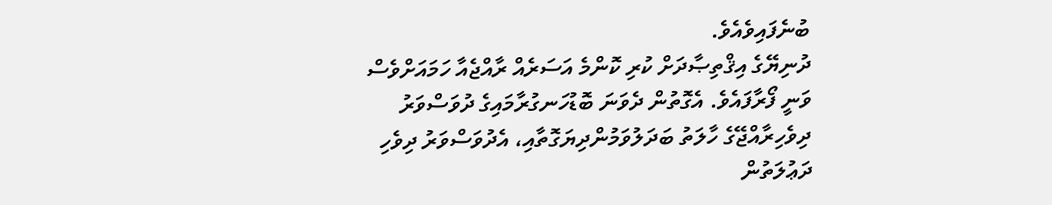ބުނެފައިވެއެވެ.
ދުނިޔޭގެ އިޤްތިޞާދަށް ކުރި ކޮންމެ އަސަރެއް ރާއްޖެއާ ހަމައަށްވެސް ވަނީ ފޯރާފައެވެ. އެގޮތުން ދެވަނަ ބޮޑުހަނގުރާމައިގެ ދުވަސްވަރު ދިވެހިރާއްޖޭގެ ހާލަތު ބަދަލުވަމުންދިޔަގޮތާއި، އެދުވަސްވަރު ދިވެހި ދަޢުލަތުން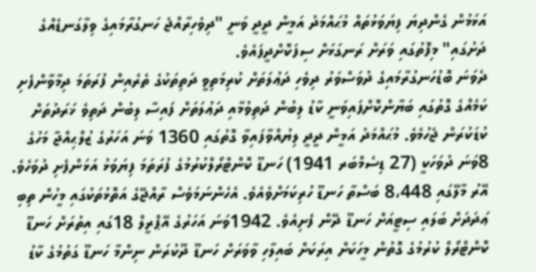އަޅަމުން ގެންދިޔަ ފިޔަވަޅުތައް މުޙައްމަދު އަމީން ދީދީ ވަނީ "ދިވެހިރާއްޖެ ހަނގުރާމައިގެ ވިލާގަނޑެއްގެ ދަށުގައި" މިފޮތުގައި ވަރަށް ރަނގަޅަށް ސިފަކޮށްދީފައެވެ.
ދެވަނަ ބޮޑުހަނގުރާމައިގެ ދުވަސްވަރު ދިވެހި ދަޢުލަތަށް ކުރިމަތިވީ ދަތިތަކުގެ ތެރެއިން ފުރަތަމަ ދިމާވާންފެށި ކަމެއްގެ ގޮތުގައި ބަޔާންކޮށްފައިވަނީ ކާޑު ލިބުން ދަތިވުމާއި ދަޢުލަތަށް ފައިސާ ލިބުން ދަތިވެ ޚަރަދުތަށް ކުޑަކުރަން ޖެހުމެވެ. މުޙައްމަދު އަމީން ދީދީ ލިޔުއްވާފައިވާ ގޮތުގައި 1360 ވަނަ އަހަރުގެ ޒުލްޙިއްޖާ މަހުގެ 8ވަނަ ދުވަހަކީ (27 ޑިސެމްބަރ 1941) ހަނޑޫ ކޮންޓްރޯލްކުރުމުގެ ފުރަތަމަ ފިޔަވަޅު އަޅަންފެށި ދުވަހެވެ. އޭރު މާލޭގައި 8،448 ބަސްތާ ހަނޑޫ ހުރިކަމަށްވެއެވެ. އެހެންނަމަވެސް ރާއްޖޭގެ އަތޮޅުތަކުގައި މީހުން ތިބި ޢަދަދަށް ބަލައި ސިޓީއަށް ހަނޑޫ ދޭން ފެށިއެވެ. 1942ވަނަ އަހަރުގެ އޭޕްރީލް 18ގައި އިތުރަށް ހަނޑޫ ކޮންޓްރޯލް ކުރުމުގެ ގޮތުން މީހަކަށް އިރަކަށް ބައިލާހި ވާވަރަށް ހަނޑޫ ދޫކުރަން ނިންމާ ހަނޑޫ ގަތުމުގެ ކާޑު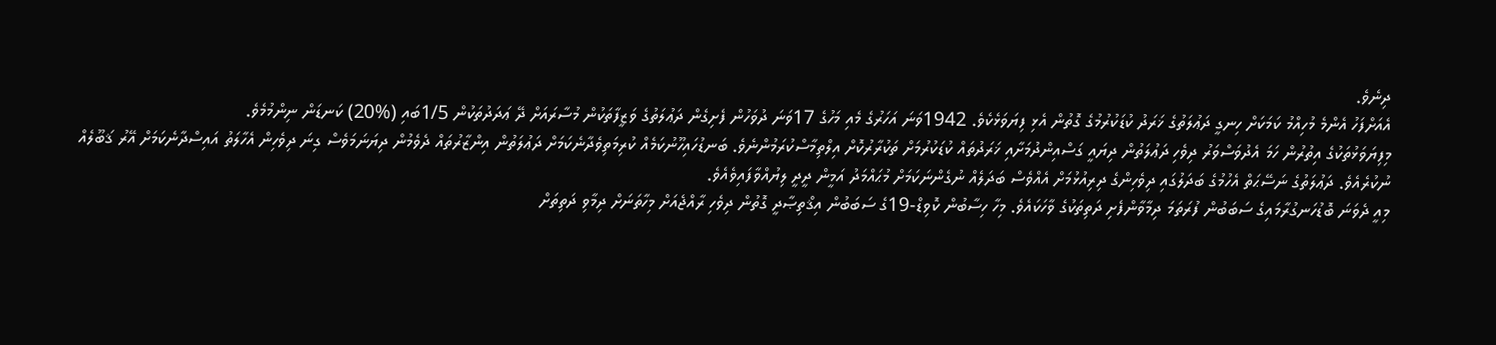ދިނެވެ.
އެއަށްފަހު އެންމެ މުހިއްމު ކަމަކަށް ހިނގީ ދަޢުލަތުގެ ޚަރަދު ކުޑަކުރުމުގެ ގޮތުން އެޅި ފިޔަވަޅެކެވެ. 1942ވަނަ އަހަރުގެ މެއި މަހުގެ 17ވަނަ ދުވަހުން ފެށިގެން ދަޢުލަތުގެ ވަޒީފާތަކުން މުސާރައަށް ދޭ ޢަދަދުތަކުން 1/5ބައި (%20) ކަނޑަން ނިންމުމެވެ.
މިފިޔަވަޅުތަކުގެ އިތުރުން ހަމަ އެދުވަސްވަރު ދިވެހި ދަޢުލަތުން ދިޔައީ ގަސްއިންދުމަށާއި ޚަރަދުތައް ކުޑަކުރުމަށް ތަކުރާރުކޮށް އިލްތިމާސްކުރަމުންނެވެ. ބަނޑުހައިހޫނުކަމެއް ކުރިމަތިވެދާނެކަމަށް ދަޢުލަތުން އިންޒާރުތައް ދެވެމުން ދިޔަނަމަވެސް ގިނަ ދިވެހިން އެހާލަތު އައިސްދާނެކަމަށް އޭރު ޤަބޫލެއް ނުކުރެއެވެ. ދަޢުލަތުގެ ނަސޭޙަތް އެހުމުގެ ބަދަލުގައި ދިވެހިންގެ ދިރިއުޅުމަށް އެއްވެސް ބަދަލެއް ނުގެންނަކަމަށް މުޙައްމަދު އަމީން ދީދީ ލިޔުއްވާފައިވެއެވެ.
މިއީ ދެވަނަ ބޮޑުހަނގުރާމައިގެ ސަބަބުން ފުރަތަމަ ދިމާވާންފެށި ދަތިތަކުގެ ވާހަކައެވެ. މިހާ ހިސާބުން ކޮވިޑް-19ގެ ސަބަބުން އިޤްތިޞާދީ ގޮތުން ދިވެހި ރާއްޖެއަށް މިހާތަނަށް ދިމާވި ދަތިތަށް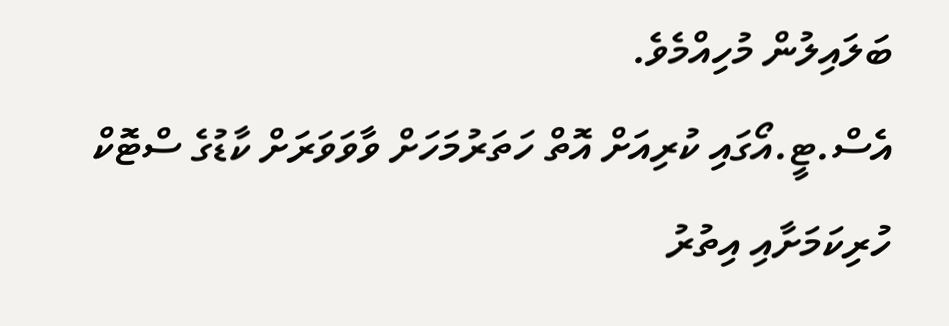ބަލައިލުން މުހިއްމެވެ.
އެސް.ޓީ.އޯގައި ކުރިއަށް އޮތް ހަތަރުމަހަށް ވާވަވަރަށް ކާޑުގެ ސްޓޮކް ހުރިކަމަށާއި އިތުރު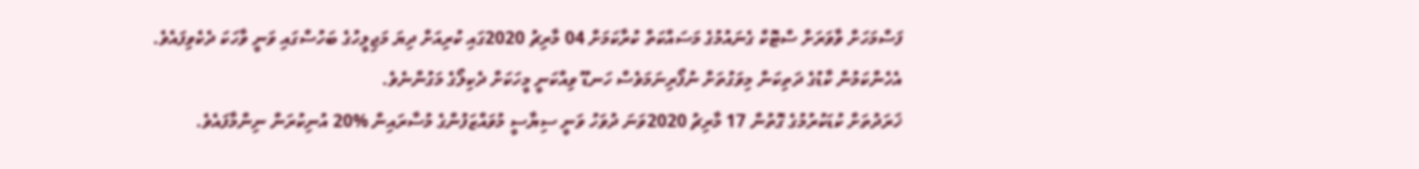ފަސްމަހަށް ވާވަރަށް ސްޓޮކް ގެނައުމުގެ މަސައްކަތް ކުރާކަމަށް 04 މާރިޗު 2020ގައި ކުރިއަށް ދިޔަ މަޖިލީހުގެ ބަހުސްގައި ވަނީ ވާހަކަ ދެކެވިފައެވެ. އެހެންކަމުން ކާޑުގެ ދަތިކަން މިވަގުތަށް ނުފޯރިނަމަވެސް ހަނޑޫ ވިއްކަނީ މީހަކަށް ދެކިލޯގެ މަގުންނެވެ.
ޚަރަދުތަށް ކުޑަކުރުމުގެ ގޮތުން 17 މާރިޗު 2020ވަނަ ދުވަހު ވަނީ ސިޔާސީ މުވައްޒަފުންގެ މުސާރައިން %20 އުނިކުރަން ނިންމާފައެވެ.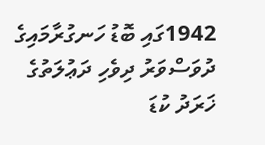1942ގައި ބޮޑު ހަނގުރާމައިގެ ދުވަސްވަރު ދިވެހި ދަޢުލަތުގެ ޚަރަދު ކުޑަ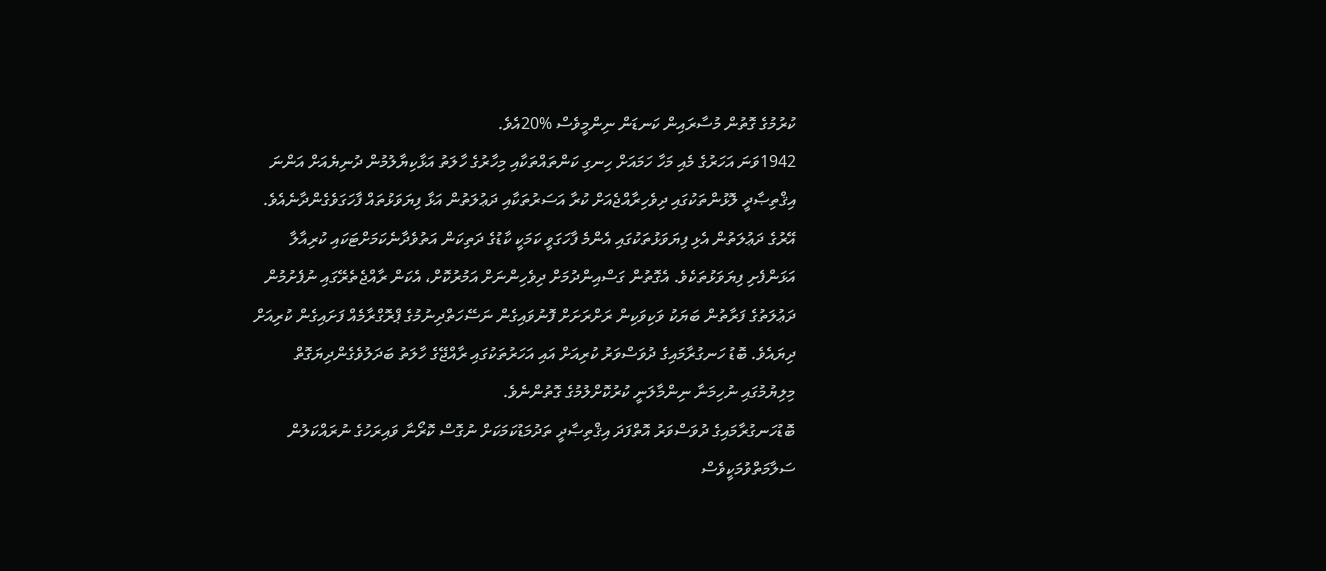ކުރުމުގެ ގޮތުން މުސާރައިން ކަނޑަން ނިންމީވެސް %20އެވެ.
1942ވަނަ އަހަރުގެ މެއި މަހާ ހަމައަށް ހިނގި ކަންތައްތަކާއި މިހާރުގެ ހާލަތު އަޅާކިޔާލުމުން ދުނިޔެއަށް އަންނަ އިޤްތިޞާދީ ލޮޅުންތަކުގައި ދިވެހިރާއްޖެއަށް ކުރާ އަސަރުތަކާއި ދަޢުލަތުން އަޅާ ފިޔަވަޅުތައް ފާހަގަވެގެންދާނެއެވެ. އޭރުގެ ދަޢުލަތުން އެޅި ފިޔަވަޅުތަކުގައި އެންމެ ފާހަގަވީ ކަމަކީ ކާޑުގެ ދަތިކަން އަތުވެދާނެކަމަށްޓަކައި ކުރިއާލާ އަޅަންފެށި ފިޔަވަޅުތަކެވެ. އެގޮތުން ގަސްއިންދުމަށް ދިވެހިންނަށް އަމުރުކޮށް، އެކަން ރާއްޖެތެރޭގައި ނުފެށުމުން ދަޢުލަތުގެ ފަރާތުން ބަޔަކު ވަކިވަކިން ރަށްރަށަށް ފޮނުވައިގެން ނަސޭހަތްދިނުމުގެ ޕްރޮގްރާމެއް ފަށައިގެން ކުރިއަށް ދިޔައެވެ. ބޮޑު ހަނގުރާމައިގެ ދުވަސްވަރު ކުރިއަށް އައި އަހަރުތަކުގައި ރާއްޖޭގެ ހާލަތު ބަދަލުވެގެންދިޔަގޮތް މިލިޔުމުގައި ނުހިމަނާ ނިންމާލަނީ ކުރުކޮށްލުމުގެ ގޮތުންނެވެ.
ބޮޑުހަނގުރާމައިގެ ދުވަސްވަރު އޮތްފަދަ އިޤްތިޞާދީ ތަދުމަޑުކަމަކަށް ނުގޮސް ކޮރޯނާ ވައިރަހުގެ ނުރައްކަލުން ސަލާމަތްވުމަކީވެސް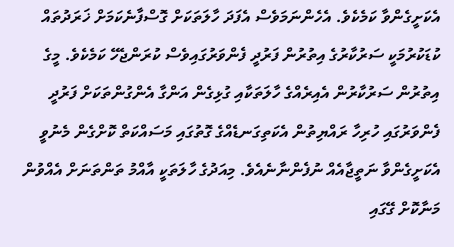އެކަށީގެންވާ ކަމެކެވެ. އެހެންނަމަވެސް އެފަދަ ހާލަތަކަށް ގޮސްފާނެކަމަށް ޚަރަދުތައް ކުޑަކުރުމަކީ ސަރުކާރުގެ އިތުރުން ފަރުދީ ފެންވަރުގައިވެސް ކުރަންޖެހޭ ކަމެކެވެ. މީގެ އިތުރުން ސަރުކާރުން އެއިރެއްގެ ހާލަތަކާއި ގުޅިގެން އަންގާ އެންގުންތަކަށް ފަރުދީ ފެންވަރުގައި ހުރިހާ ރައްޔިތުން އެކަތިގަނޑެއްގެ ގޮތުގައި މަސައްކަތް ކޮށްގެން މެނުވީ އެކަށީގެންވާ ނަތީޖާއެއް ނުފެންނާނެއެވެ. މިއަދުގެ ހާލަތަކީ އާއްމު ތަންތަނަށް އެއްވުން މަނާކޮށް ގޭގައި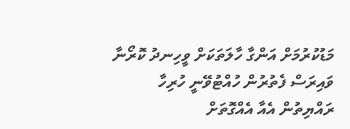މަޑުކުރުމަށް އަންގާ ހާލަތަކަށް ވީހިނދު ކޮރޯނާ ވައިރަސް ފެތުރުން ހުއްޓުވޭނީ ހުރިހާ ރައްޔިތުން އެއާ އެއްގޮތަށް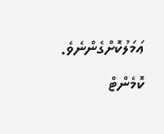ޢަމަލުކޮށްގެންނެވެ.
ކޮމެންޓް